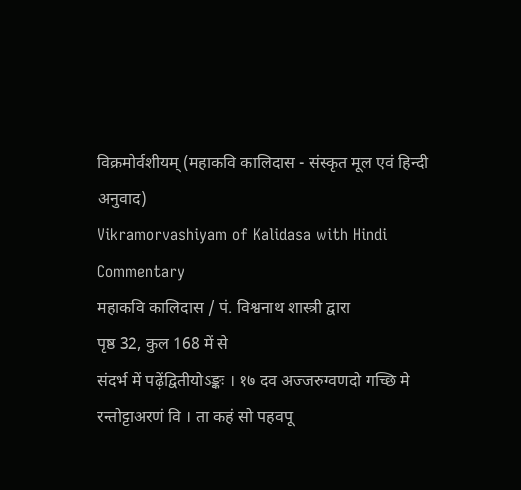विक्रमोर्वशीयम् (महाकवि कालिदास - संस्कृत मूल एवं हिन्दी अनुवाद)
Vikramorvashiyam of Kalidasa with Hindi Commentary
महाकवि कालिदास / पं. विश्वनाथ शास्त्री द्वारा
पृष्ठ 32, कुल 168 में से
संदर्भ में पढ़ेंद्वितीयोऽङ्कः । १७ दव अज्जरुग्वणदो गच्छि मे रन्तोट्टाअरणं वि । ता कहं सो पहवपू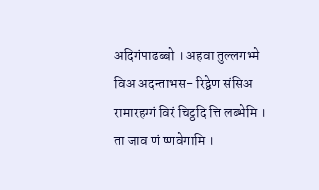अदिगंपाढब्बो । अहवा तुल्लगभ्मे विअ अदन्ताभस- रिद्वेण संसिअ रामारहग्गं विरं चिट्ठदि त्ति लब्भेमि । ता जाव णं ष्णवेगामि ।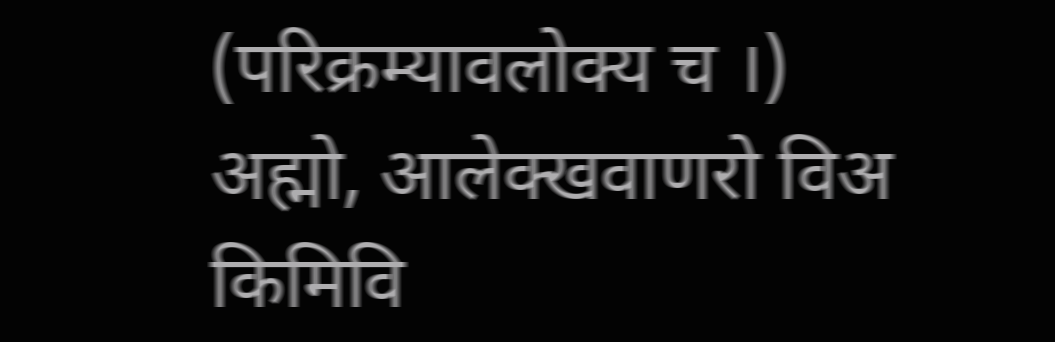(परिक्रम्यावलोक्य च ।) अह्मो, आलेक्खवाणरो विअ किमिवि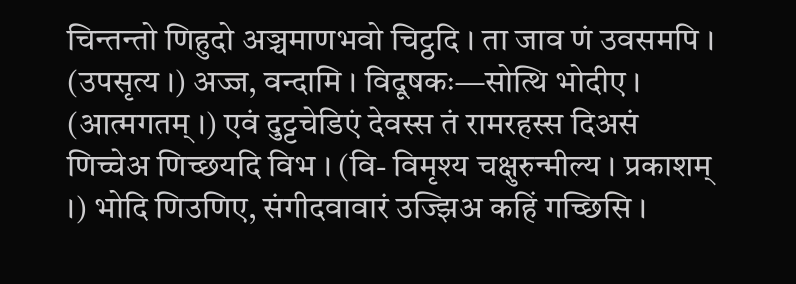चिन्तन्तो णिहुदो अञ्चमाणभवो चिट्ठदि । ता जाव णं उवसमपि । (उपसृत्य ।) अज्ज, वन्दामि । विदूषकः—सोत्थि भोदीए । (आत्मगतम् ।) एवं दुट्टचेडिएं देवस्स तं रामरहस्स दिअसं णिच्चेअ णिच्छयदि विभ । (वि- विमृश्य चक्षुरुन्मील्य । प्रकाशम् ।) भोदि णिउणिए, संगीदवावारं उज्झिअ कहिं गच्छिसि ।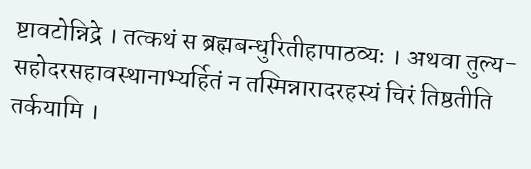ष्टावटोन्निद्रे । तत्कथं स ब्रह्मबन्धुरितीहापाठव्यः । अथवा तुल्य- सहोदरसहावस्थानाभ्यर्हितं न तस्मिन्नारादरहस्यं चिरं तिष्ठतीति तर्कयामि ।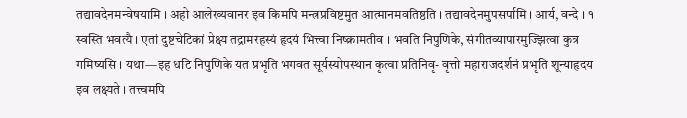तद्यावदेनमन्वेषयामि । अहो आलेख्यवानर इव किमपि मन्त्रप्रविष्टमुत आत्मानमवतिष्ठति । तद्यावदेनमुपसर्पामि । आर्य, वन्दे । १ स्वस्ति भवत्यै । एतां दुष्टचेटिकां प्रेक्ष्य तद्रामरहस्यं हृदयं भित्त्वा निष्क्रामतीव । भवति निपुणिके, संगीतव्यापारमुज्झित्वा कुत्र गमिष्यसि । यथा—इह धटि निपुणिके यत प्रभृति भगवत सूर्यस्योपस्थान कृत्वा प्रतिनिवृ- वृत्तो महाराजदर्शनं प्रभृति शून्याहृदय इव लक्ष्यते । तत्त्वमपि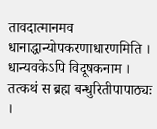तावदात्मानमव धानाद्धान्योपकरणाधारणमिति । धान्यवकेऽपि विदूषकनाम । तत्कथं स ब्रह्म बन्धुरितीपापाठ्यः ।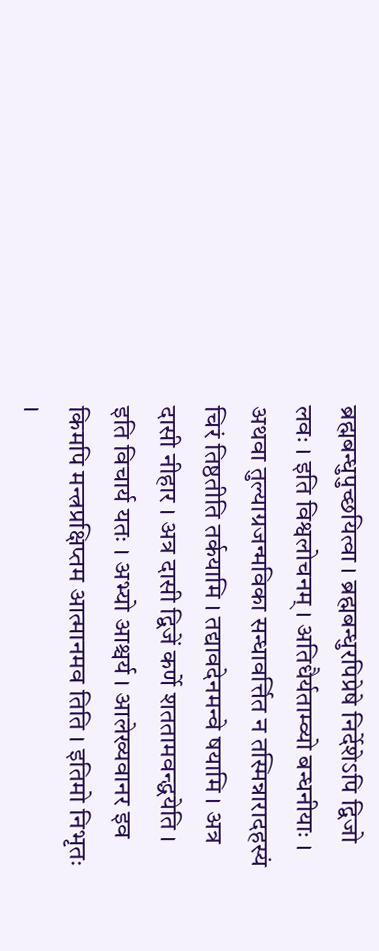ब्रह्मबन्धुपुच्छयित्वा । ब्रह्मबन्धुरपिप्रेषे निर्देशेऽपि द्विजो लवः । इति विश्वलोचनम् । अतिधैर्यताम्व्यो बन्धनीयाः । अथवा तुल्याग्रजन्मविका सन्धावर्त्तित न तस्मिन्नारादहस्यं चिरं तिष्ठतीति तर्कयामि । तद्यावदेनमन्वे षयामि । अत्र दासी नीहार । अत्र दासी द्विजें कर्णे शततामवन्द्धयेति । इति विचार्य यतः । अभ्यो आश्चर्य । आलेख्यवानर इव किमपि मन्त्रप्रक्षिप्तम आत्मानमव तिति । इतिमो निभृतः ।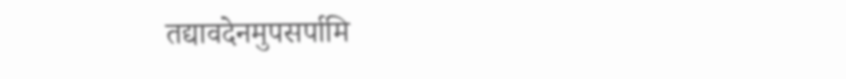तद्यावदेनमुपसर्पामि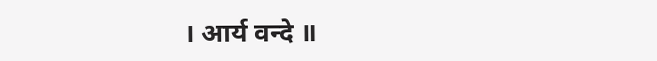। आर्य वन्दे ॥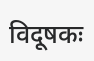विदूषकः